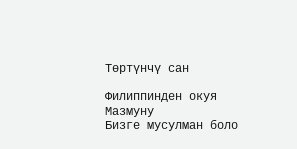Төртүнчү сан

Филиппинден окуя
Мазмуну
Бизге мусулман боло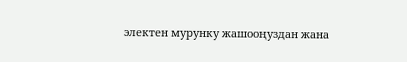электен мурунку жашооңуздан жана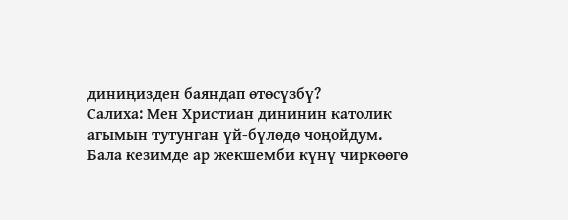диниңизден баяндап өтөсүзбү?
Салиха: Мен Христиан дининин католик агымын тутунган үй-бүлөдө чоңойдум. Бала кезимде ар жекшемби күнү чиркөөгө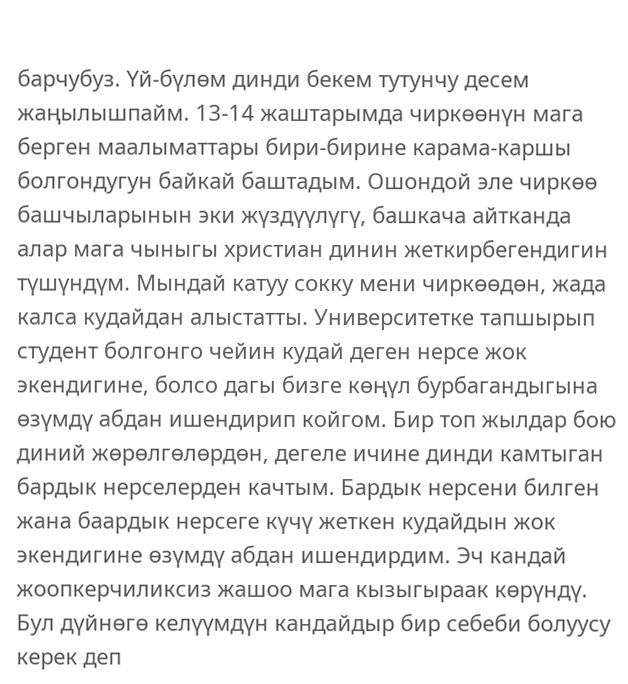барчубуз. Үй-бүлөм динди бекем тутунчу десем жаңылышпайм. 13-14 жаштарымда чиркөөнүн мага берген маалыматтары бири-бирине карама-каршы болгондугун байкай баштадым. Ошондой эле чиркөө башчыларынын эки жүздүүлүгү, башкача айтканда алар мага чыныгы христиан динин жеткирбегендигин түшүндүм. Мындай катуу сокку мени чиркөөдөн, жада калса кудайдан алыстатты. Университетке тапшырып студент болгонго чейин кудай деген нерсе жок экендигине, болсо дагы бизге көңүл бурбагандыгына өзүмдү абдан ишендирип койгом. Бир топ жылдар бою диний жөрөлгөлөрдөн, дегеле ичине динди камтыган бардык нерселерден качтым. Бардык нерсени билген жана баардык нерсеге күчү жеткен кудайдын жок экендигине өзүмдү абдан ишендирдим. Эч кандай жоопкерчиликсиз жашоо мага кызыгыраак көрүндү.
Бул дүйнөгө келүүмдүн кандайдыр бир себеби болуусу керек деп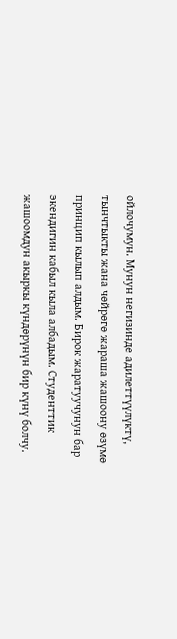ойлочумун. Мунун негизинде адилеттүүлүктү, тынчтыкты жана чөйрөгө жараша жашоону өзүмө принцип кылып алдым. Бирок жаратуучунун бар экендигин кабыл кыла албадым. Студенттик жашоомдун акыркы күндөрүнүн бир күнү болчу.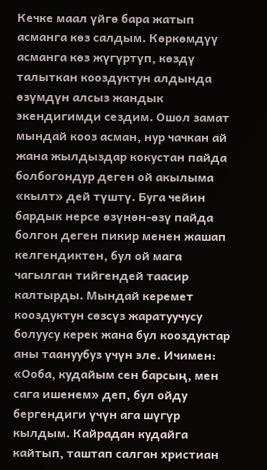Кечке маал үйгө бара жатып асманга көз салдым. Көркөмдүү асманга көз жүгүртүп, көздү талыткан кооздуктун алдында өзүмдүн алсыз жандык экендигимди сездим. Ошол замат мындай кооз асман, нур чачкан ай жана жылдыздар кокустан пайда болбогондур деген ой акылыма «кылт» дей түштү. Буга чейин бардык нерсе өзүнөн-өзү пайда болгон деген пикир менен жашап келгендиктен, бул ой мага чагылган тийгендей таасир калтырды. Мындай керемет кооздуктун сөзсүз жаратуучусу болуусу керек жана бул кооздуктар аны таануубуз үчүн эле. Ичимен: «Ооба, кудайым сен барсың, мен сага ишенем» деп, бул ойду бергендиги үчүн ага шүгүр кылдым. Кайрадан кудайга кайтып, таштап салган христиан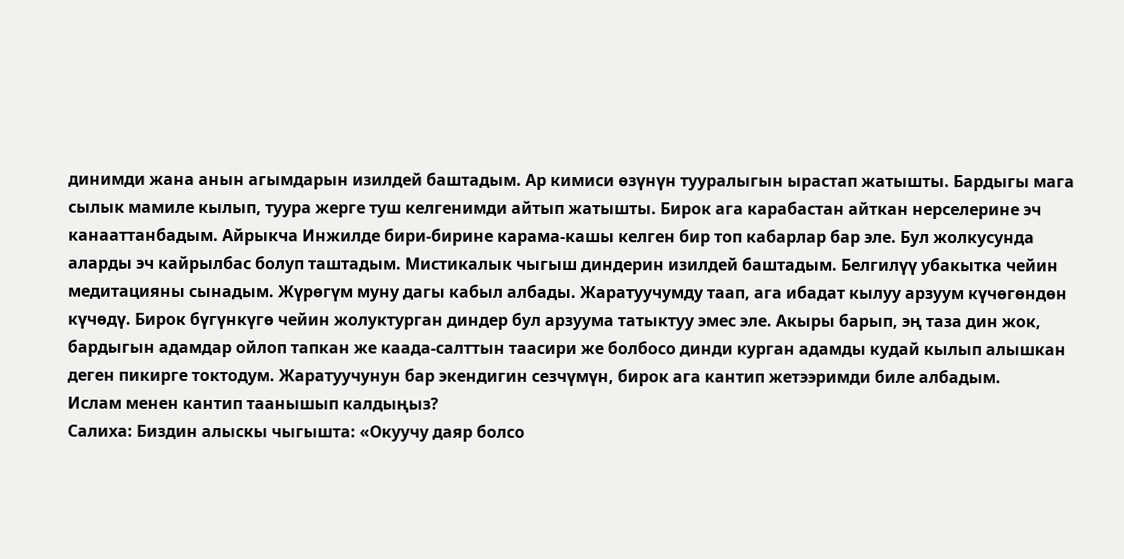динимди жана анын агымдарын изилдей баштадым. Ар кимиси өзүнүн тууралыгын ырастап жатышты. Бардыгы мага сылык мамиле кылып, туура жерге туш келгенимди айтып жатышты. Бирок ага карабастан айткан нерселерине эч канааттанбадым. Айрыкча Инжилде бири-бирине карама-кашы келген бир топ кабарлар бар эле. Бул жолкусунда аларды эч кайрылбас болуп таштадым. Мистикалык чыгыш диндерин изилдей баштадым. Белгилүү убакытка чейин медитацияны сынадым. Жүрөгүм муну дагы кабыл албады. Жаратуучумду таап, ага ибадат кылуу арзуум күчөгөндөн күчөдү. Бирок бүгүнкүгө чейин жолуктурган диндер бул арзуума татыктуу эмес эле. Акыры барып, эң таза дин жок, бардыгын адамдар ойлоп тапкан же каада-салттын таасири же болбосо динди курган адамды кудай кылып алышкан деген пикирге токтодум. Жаратуучунун бар экендигин сезчүмүн, бирок ага кантип жетээримди биле албадым.
Ислам менен кантип таанышып калдыңыз?
Салиха: Биздин алыскы чыгышта: «Окуучу даяр болсо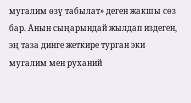мугалим өзү табылат» деген жакшы сөз бар. Анын сыңарындай жылдап издеген, эң таза динге жеткире турган эки мугалим мен руханий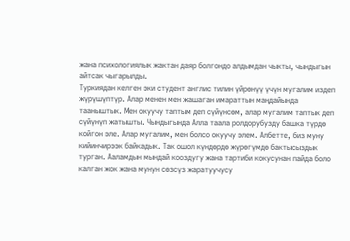жана психологиялык жактан даяр болгондо алдымдан чыкты, чындыгын айтсак чыгарылды.
Туркиядан келген эки студент англис тилин үйрөнүү үчүн мугалим издеп жүрүшүптүр. Алар менен мен жашаган имараттын маңдайында тааныштык. Мен окуучу таптым деп сүйүнсөм, алар мугалим таптык деп сүйүнүп жатышты. Чындыгында Алла таала ролдорубузду башка түрдө койгон эле. Алар мугалим, мен болсо окуучу элем. Албетте, биз муну кийинчирээк байкадык. Так ошол күндөрдө жүрөгүмдө бактысыздык турган. Ааламдын мындай кооздугу жана тартиби кокусунан пайда боло калган жок жана мунун сөзсүз жаратуучусу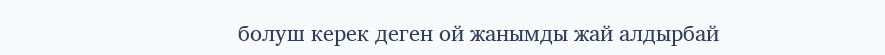болуш керек деген ой жанымды жай алдырбай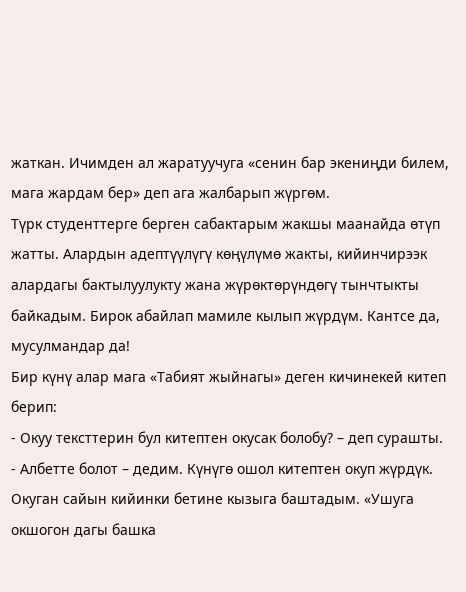жаткан. Ичимден ал жаратуучуга «сенин бар экениңди билем, мага жардам бер» деп ага жалбарып жүргөм.
Түрк студенттерге берген сабактарым жакшы маанайда өтүп жатты. Алардын адептүүлүгү көңүлүмө жакты, кийинчирээк алардагы бактылуулукту жана жүрөктөрүндөгү тынчтыкты байкадым. Бирок абайлап мамиле кылып жүрдүм. Кантсе да, мусулмандар да!
Бир күнү алар мага «Табият жыйнагы» деген кичинекей китеп берип:
- Окуу тексттерин бул китептен окусак болобу? – деп сурашты.
- Албетте болот – дедим. Күнүгө ошол китептен окуп жүрдүк. Окуган сайын кийинки бетине кызыга баштадым. «Ушуга окшогон дагы башка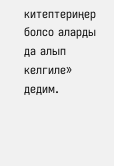китептериңер болсо аларды да алып келгиле» дедим.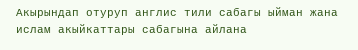Акырындап отуруп англис тили сабагы ыйман жана ислам акыйкаттары сабагына айлана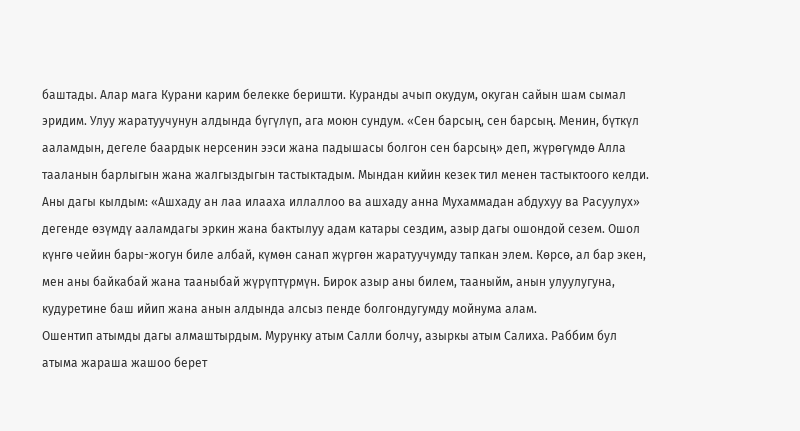баштады. Алар мага Курани карим белекке беришти. Куранды ачып окудум, окуган сайын шам сымал эридим. Улуу жаратуучунун алдында бүгүлүп, ага моюн сундум. «Сен барсың, сен барсың. Менин, бүткүл ааламдын, дегеле баардык нерсенин ээси жана падышасы болгон сен барсың» деп, жүрөгүмдө Алла тааланын барлыгын жана жалгыздыгын тастыктадым. Мындан кийин кезек тил менен тастыктоого келди. Аны дагы кылдым: «Ашхаду ан лаа илааха иллаллоо ва ашхаду анна Мухаммадан абдухуу ва Расуулух» дегенде өзүмдү ааламдагы эркин жана бактылуу адам катары сездим, азыр дагы ошондой сезем. Ошол күнгө чейин бары-жогун биле албай, күмөн санап жүргөн жаратуучумду тапкан элем. Көрсө, ал бар экен, мен аны байкабай жана тааныбай жүрүптүрмүн. Бирок азыр аны билем, тааныйм, анын улуулугуна, кудуретине баш ийип жана анын алдында алсыз пенде болгондугумду мойнума алам.
Ошентип атымды дагы алмаштырдым. Мурунку атым Салли болчу, азыркы атым Салиха. Раббим бул атыма жараша жашоо берет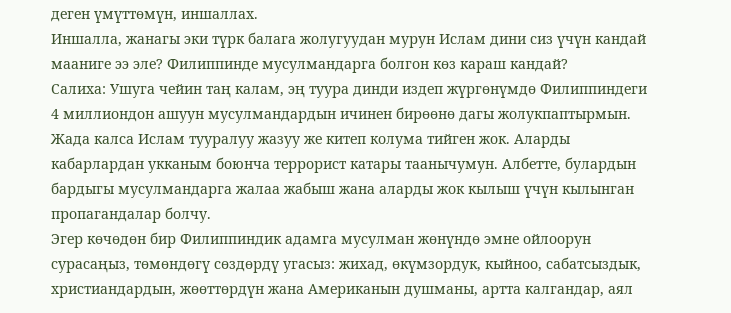деген үмүттөмүн, иншаллах.
Иншалла, жанагы эки түрк балага жолугуудан мурун Ислам дини сиз үчүн кандай мааниге ээ эле? Филиппинде мусулмандарга болгон көз караш кандай?
Салиха: Ушуга чейин таң калам, эң туура динди издеп жүргөнүмдө Филиппиндеги 4 миллиондон ашуун мусулмандардын ичинен бирөөнө дагы жолукпаптырмын. Жада калса Ислам тууралуу жазуу же китеп колума тийген жок. Аларды кабарлардан укканым боюнча террорист катары таанычумун. Албетте, булардын бардыгы мусулмандарга жалаа жабыш жана аларды жок кылыш үчүн кылынган пропагандалар болчу.
Эгер көчөдөн бир Филиппиндик адамга мусулман жөнүндө эмне ойлоорун сурасаңыз, төмөндөгү сөздөрдү угасыз: жихад, өкүмзордук, кыйноо, сабатсыздык, христиандардын, жөөттөрдүн жана Американын душманы, артта калгандар, аял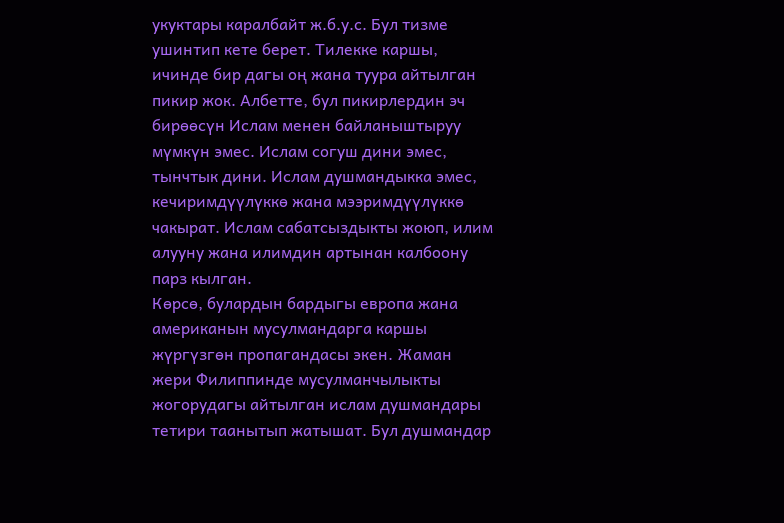укуктары каралбайт ж.б.у.с. Бул тизме ушинтип кете берет. Тилекке каршы, ичинде бир дагы оң жана туура айтылган пикир жок. Албетте, бул пикирлердин эч бирөөсүн Ислам менен байланыштыруу мүмкүн эмес. Ислам согуш дини эмес, тынчтык дини. Ислам душмандыкка эмес, кечиримдүүлүккө жана мээримдүүлүккө чакырат. Ислам сабатсыздыкты жоюп, илим алууну жана илимдин артынан калбоону парз кылган.
Көрсө, булардын бардыгы европа жана американын мусулмандарга каршы жүргүзгөн пропагандасы экен. Жаман жери Филиппинде мусулманчылыкты жогорудагы айтылган ислам душмандары тетири таанытып жатышат. Бул душмандар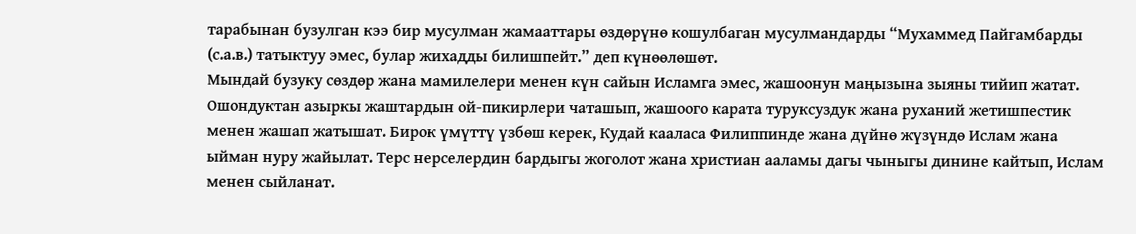тарабынан бузулган кээ бир мусулман жамааттары өздөрүнө кошулбаган мусулмандарды “Мухаммед Пайгамбарды (с.а.в.) татыктуу эмес, булар жихадды билишпейт.” деп күнөөлөшөт.
Мындай бузуку сөздөр жана мамилелери менен күн сайын Исламга эмес, жашоонун маңызына зыяны тийип жатат. Ошондуктан азыркы жаштардын ой-пикирлери чаташып, жашоого карата туруксуздук жана руханий жетишпестик менен жашап жатышат. Бирок үмүттү үзбөш керек, Кудай кааласа Филиппинде жана дүйнө жүзүндө Ислам жана ыйман нуру жайылат. Терс нерселердин бардыгы жоголот жана христиан ааламы дагы чыныгы динине кайтып, Ислам менен сыйланат.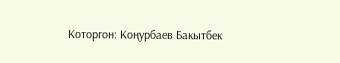Которгон: Коңурбаев Бакытбек